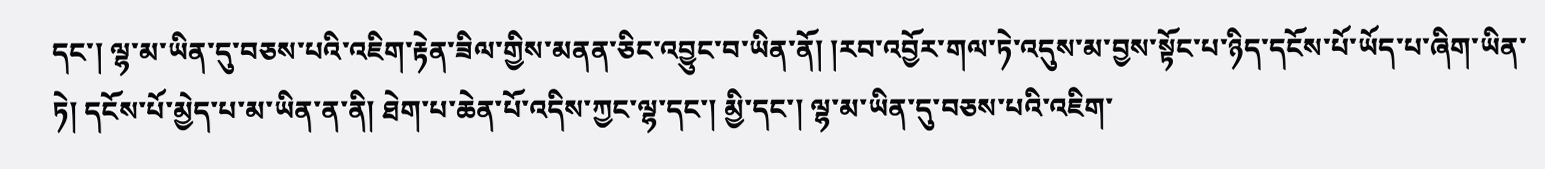དང་། ལྷ་མ་ཡིན་དུ་བཅས་པའི་འཇིག་རྟེན་ཟིལ་གྱིས་མནན་ཅིང་འབྱུང་བ་ཡིན་ནོ། །རབ་འབྱོར་གལ་ཏེ་འདུས་མ་བྱས་སྟོང་པ་ཉིད་དངོས་པོ་ཡོད་པ་ཞིག་ཡིན་ཏེ། དངོས་པོ་མྱེད་པ་མ་ཡིན་ན་ནི། ཐེག་པ་ཆེན་པོ་འདིས་ཀྱང་ལྷ་དང་། མྱི་དང་། ལྷ་མ་ཡིན་དུ་བཅས་པའི་འཇིག་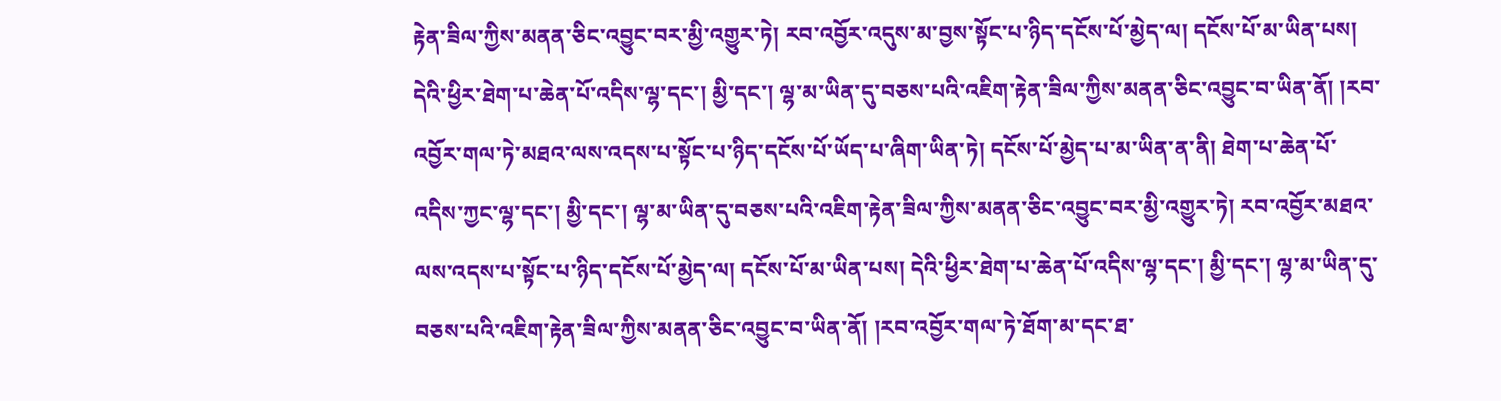རྟེན་ཟིལ་ཀྱིས་མནན་ཅིང་འབྱུང་བར་མྱི་འགྱུར་ཏེ། རབ་འབྱོར་འདུས་མ་བྱས་སྟོང་པ་ཉིད་དངོས་པོ་མྱེད་ལ། དངོས་པོ་མ་ཡིན་པས། དེའི་ཕྱིར་ཐེག་པ་ཆེན་པོ་འདིས་ལྷ་དང་། མྱི་དང་། ལྷ་མ་ཡིན་དུ་བཅས་པའི་འཇིག་རྟེན་ཟིལ་ཀྱིས་མནན་ཅིང་འབྱུང་བ་ཡིན་ནོ། །རབ་འབྱོར་གལ་ཏེ་མཐའ་ལས་འདས་པ་སྟོང་པ་ཉིད་དངོས་པོ་ཡོད་པ་ཞིག་ཡིན་ཏེ། དངོས་པོ་མྱེད་པ་མ་ཡིན་ན་ནི། ཐེག་པ་ཆེན་པོ་འདིས་ཀྱང་ལྷ་དང་། མྱི་དང་། ལྷ་མ་ཡིན་དུ་བཅས་པའི་འཇིག་རྟེན་ཟིལ་ཀྱིས་མནན་ཅིང་འབྱུང་བར་མྱི་འགྱུར་ཏེ། རབ་འབྱོར་མཐའ་ལས་འདས་པ་སྟོང་པ་ཉིད་དངོས་པོ་མྱེད་ལ། དངོས་པོ་མ་ཡིན་པས། དེའི་ཕྱིར་ཐེག་པ་ཆེན་པོ་འདིས་ལྷ་དང་། མྱི་དང་། ལྷ་མ་ཡིན་དུ་བཅས་པའི་འཇིག་རྟེན་ཟིལ་ཀྱིས་མནན་ཅིང་འབྱུང་བ་ཡིན་ནོ། །རབ་འབྱོར་གལ་ཏེ་ཐོག་མ་དང་ཐ་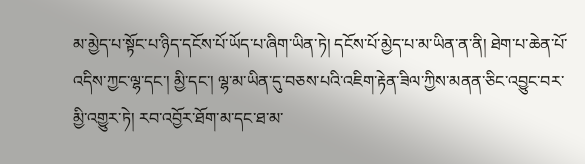མ་མྱེད་པ་སྟོང་པ་ཉིད་དངོས་པོ་ཡོད་པ་ཞིག་ཡིན་ཏེ། དངོས་པོ་མྱེད་པ་མ་ཡིན་ན་ནི། ཐེག་པ་ཆེན་པོ་འདིས་ཀྱང་ལྷ་དང་། མྱི་དང་། ལྷ་མ་ཡིན་དུ་བཅས་པའི་འཇིག་རྟེན་ཟིལ་ཀྱིས་མནན་ཅིང་འབྱུང་བར་མྱི་འགྱུར་ཏེ། རབ་འབྱོར་ཐོག་མ་དང་ཐ་མ་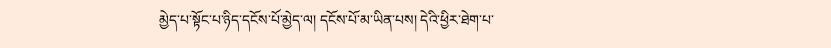མྱེད་པ་སྟོང་པ་ཉིད་དངོས་པོ་མྱེད་ལ། དངོས་པོ་མ་ཡིན་པས། དེའི་ཕྱིར་ཐེག་པ་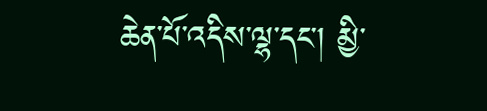ཆེན་པོ་འདིས་ལྷ་དང་། མྱི་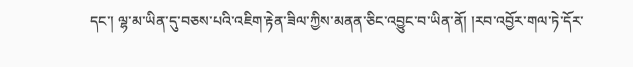དང་། ལྷ་མ་ཡིན་དུ་བཅས་པའི་འཇིག་རྟེན་ཟིལ་ཀྱིས་མནན་ཅིང་འབྱུང་བ་ཡིན་ནོ། །རབ་འབྱོར་གལ་ཏེ་དོར་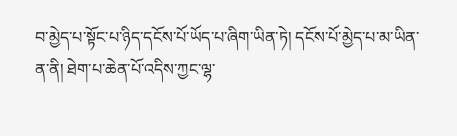བ་མྱེད་པ་སྟོང་པ་ཉིད་དངོས་པོ་ཡོད་པ་ཞིག་ཡིན་ཏེ། དངོས་པོ་མྱེད་པ་མ་ཡིན་ན་ནི། ཐེག་པ་ཆེན་པོ་འདིས་ཀྱང་ལྷ་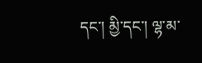དང་། མྱི་དང་། ལྷ་མ་